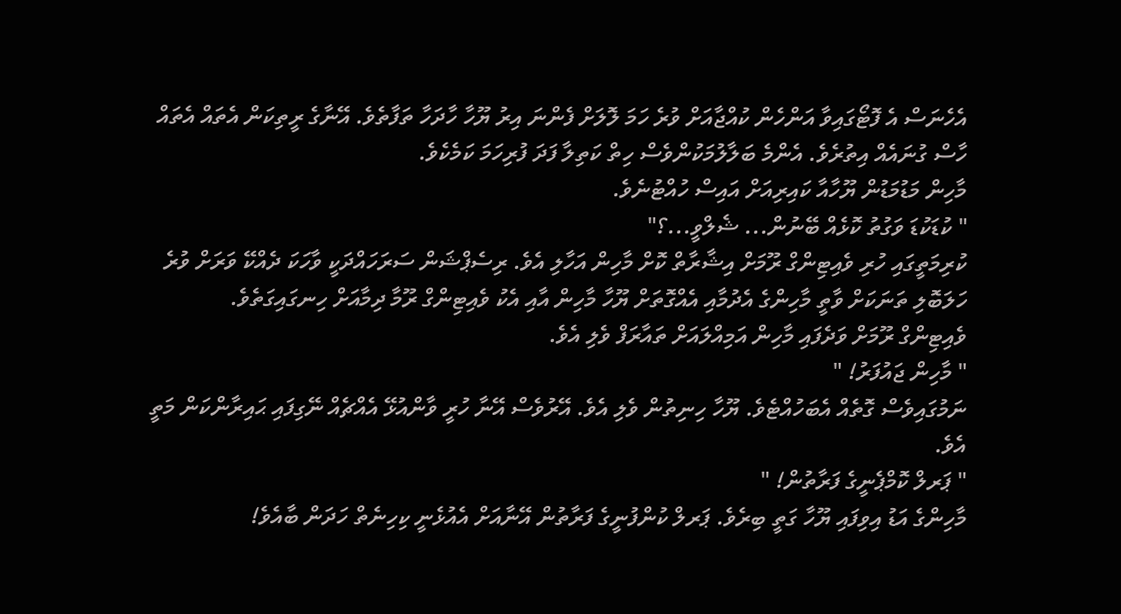އެހެނަސް އެ ފޮޓޯގައިވާ އަންހެން ކުއްޖާއަށް ވުރެ ހަމަ ލޮލަށް ފެންނަ އިރު ޔޫހާ ހާދަހާ ތަފާތެވެ. އޭނާގެ ރީތިކަން އެތައް އެތައް ހާސް ގުނައެއް އިތުރެވެ. އެންމެ ބަލާލުމަކުންވެސް ހިތް ކަތިލާ ފަދަ ފުރިހަމަ ކަމެކެވެ.
މާހިން މަޑުމަޑުން ޔޫހާއާ ކައިރިއަށް އައިސް ހުއްޓުނެވެ.
" ކުޑަކުޑަ ވަގުތު ކޮޅެއް ބޭނުން... ޝެލްވީ...؟"
ކުރިމަތީގައި ހުރި ވެއިޓިންގް ރޫމަށް އިޝާރާތް ކޮށް މާހިން އަހާލި އެވެ. ރިސެޕްޝަން ސަރަހައްދަކީ ވާހަކަ ދެއްކޭ ވަރަށް ވުރެ ހަލަބޮލި ތަނަކަށް ވާތީ މާހިންގެ އެދުމާއި އެއްގޮތަށް ޔޫހާ މާހިން އާއި އެކު ވެއިޓިންގް ރޫމާ ދިމާއަށް ހިނގައިގަތެވެ.
ވެއިޓިންގް ރޫމަށް ވަދެފައި މާހިން އަމިއްލައަށް ތައާރަފް ވެލި އެވެ.
" މާހިން ޖައުފަރު! "
ނަމުގައިވެސް ގޮތެއް އެބަހުއްޓެވެ. ޔޫހާ ހިނިތުން ވެލި އެވެ. އޭރުވެސް އޭނާ ހުރީ ވާންއުޅޭ އެއްޗެއް ނޭގިފައި ޙައިރާންކަން މަތީ އެވެ.
" ޕަރލް ކޮމްޕެނީގެ ފަރާތުން! "
މާހިންގެ އަޑު އިވިފައި ޔޫހާ ގަތީ ބިރެވެ. ޕަރލް ކުންފުނީގެ ފަރާތުން އޭނާއަށް އެއުޅެނީ ކިހިނެތް ހަދަން ބާއެވެ!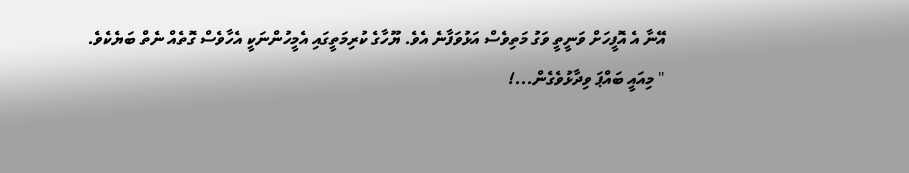އޭނާ އެ އޮފީހަށް ވަނީތީ ވަގު މަތިވެސް އަޅުވަފާނެ އެވެ. ޔޫހާގެ ކުރިމަތީގައި އެމީހުންނަކީ އެހާވެސް ގޮތެއް ނެތް ބަޔެކެވެ.
" މިއައީ ބައްޕަ ވިދާޅުވެގެން...!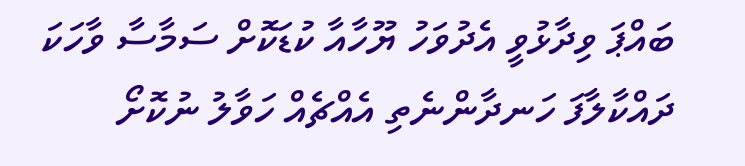ބައްޕަ ވިދާޅުވީ އެދުވަހު ޔޫހާއާ ކުޑަކޮށް ސަމާސާ ވާހަކަ ދައްކާލާފަ ހަނދާންނެތި އެއްޗެއް ހަވާލު ނުކޮށޯ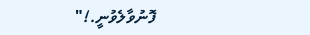ފޮނުވާލެވުނީ.!"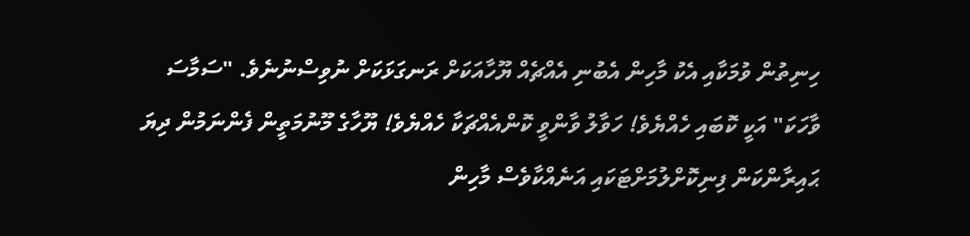ހިނިތުން ވުމަކާއި އެކު މާހިން އެބުނި އެއްޗެއް ޔޫހާއަކަށް ރަނގަޅަކަށް ނުވިސްނުނެވެ. "ސަމާސަ ވާހަކަ" އަކީ ކޮބައި ހެއްޔެވެ! ހަވާލު ވާންވީ ކޮންއެއްޗަކާ ހެއްޔެވެ! ޔޫހާގެ މޫނުމަތީން ފެންނަމުން ދިޔަ ޙައިރާންކަން ފިނިކޮށްލުމަށްޓަކައި އަނެއްކާވެސް މާހިން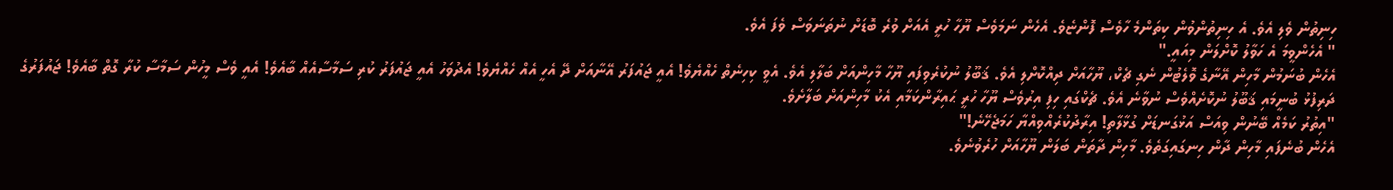ހިނިތުން ވެލި އެވެ. އެ ހިނިތުންވުން ކިތަންމެ ހާވެސް ފޮންޏެވެ. އެހެން ނަމަވެސް ޔޫހާ ހުރީ އެއަށް ވުރެ ބޮޑަށް ނުތަނަވަސް ވެފަ އެވެ.
" އެހެންވީމަ އެ ހަވާލު ކޮށްލަން މިއައީ."
އެހެން ބުނަމުން މާހިން އޭނާގެ ވޮލެޓުން ނެގި ޗެކް، ޔޫހާއަށް ދިއްކޮށްލި އެވެ. ޤަބޫލު ނުކުރެވިފައި ޔޫހާ މާހިންއަށް ބަލާލި އެވެ. އެވީ ކިހިނެތް ހެއްޔެވެ! އެއީ ޖައުފަރު އޭނާއަށް ދޭ އެހީ އެއް ހެއްޔެވެ! އެދުވަހު އެއީ ޖައުފަރު ކުރި ސަމާސާއެއް ބާއެވެ! އެއީ ވެސް މީހުން ސަމާސާ ކުރާ ގޮތް ބާއެވެ! ޖައުފަރުގެ ދަރިފުޅު ބުނީމައި ޤަބޫލު ނުކޮށެއްވެސް ނުވާނެ އެވެ. ޗެކްގައި ހިފި އިރުވެސް ޔޫހާ ހުރީ ޙައިރާންކަމާއި އެކު މާހިންއަށް ބަލާށެވެ.
"އިތުރު ކަމެއް ބޭނުން ވިއަސް އަޅުގަނޑަށް ގުޅާލާތި! އިރާދުކުރެއްވިއްޔާ ހަމަޖެހޭނެ!"
އެހެން ބުނެފައި މާހިން ދާން ހިނގައިގަތެވެ. މާހިން ދާތަން ބަލަން ޔޫހާއަށް ހުރެވުނެވެ.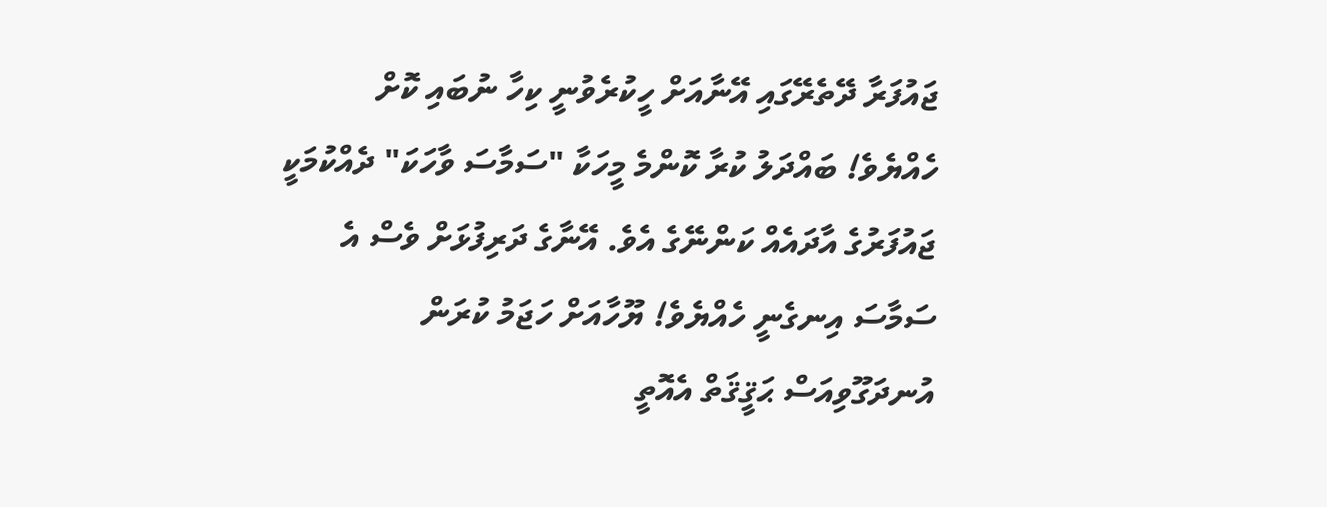ޖައުފަރާ ދޭތެރޭގައި އޭނާއަށް ހީކުރެވުނީ ކިހާ ނުބައި ކޮށް ހެއްޔެވެ! ބައްދަލު ކުރާ ކޮންމެ މީހަކާ "ސަމާސަ ވާހަކަ" ދެއްކުމަކީ ޖައުފަރުގެ އާދައެއް ކަންނޭގެ އެވެ. އޭނާގެ ދަރިފުޅަށް ވެސް އެ ސަމާސަ އިނގެނީ ހެއްޔެވެ! ޔޫހާއަށް ހަޖަމު ކުރަން އުނދަގޫވިއަސް ޙަޤީޤަތް އެއޮތީ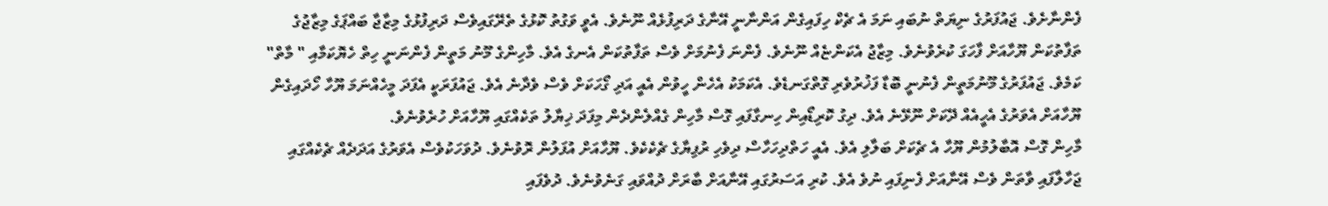ފެންނާށެވެ. ޖައުފަރުގެ ނިޔަތް ނުބައި ނަމަ އެ ޗެކް ހިފައިގެން އަންނާނީ އޭނާގެ ދަރިފުޅެއް ނޫނެވެ. އެވީ ވަގުތު ކޮޅުގެ ތެރޭގައިވެސް ދަރިފުޅުގެ މިޒާޖާ ބައްޕަގެ މިޒާޖުގެ ތަފާތުކަން ޔޫހާއަށް ފާހަގަ ކުރެވުނެވެ. މިޒާޖު އެކަންޏެއް ނޫނެވެ. ފެންނަ ފެނުމަށް ވެސް ތަފާތުކަން އެނގެ އެވެ. މާހިންގެ މޫނު މަތީން ފެންނަނީ ހިތް ހެޔޮކަމާއި " މާތް" ކަމެވެ. ޖައުފަރުގެ މޫނުމަތީން ފެނުނީ ބޮޑާ ފަޚުރުވެރި ގޮތްގަނޑެވެ. އެކަމަކު އެހެން ހީވުން އެއީ އަދި ގޯހަކަށް ވެސް ވެދާނެ އެވެ. ޖައުފަރަކީ އެފަދަ މީހެއްނަމަ ޔޫހާ ހޯދައިގެން ޔޫހާއަށް އެވަރުގެ އެހީއެއް ދޭކަށް ނޫޅޭނެ އެވެ. ދިގު ކޮރިޑޯއިން ހިނގާފައި ގޮސް މާހިން ގެއްލެންދެން މިފަދަ ޚިޔާލު ތަކެއްގައި ޔޫހާއަށް ހުރެވުނެވެ.
މާހިން ގޮސް އޮބާލުމުން ޔޫހާ އެ ޗެކަށް ބަލާލި އެވެ. އެއީ ހަތްދިހަހާސް ދިވެހި ރުފިޔާގެ ޗެކެކެވެ. ޔޫހާއަށް އުފަލުން ރޮވުނެވެ. ދުވަހަކުވެސް އެވަރުގެ އަދަދެއް ޗެކެއްގައި ޖަހާލާފައި ވާތަން ވެސް އޭނާއަށް ފެނިފައި ނުވެ އެވެ. ކުރި އަސަރުގައި އޭނާއަށް ބާރަށް ދުއްވައި ގަނެވުނެވެ. ދުވެފައި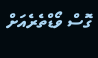ގޮސް ވޯޑްތެރެއަށް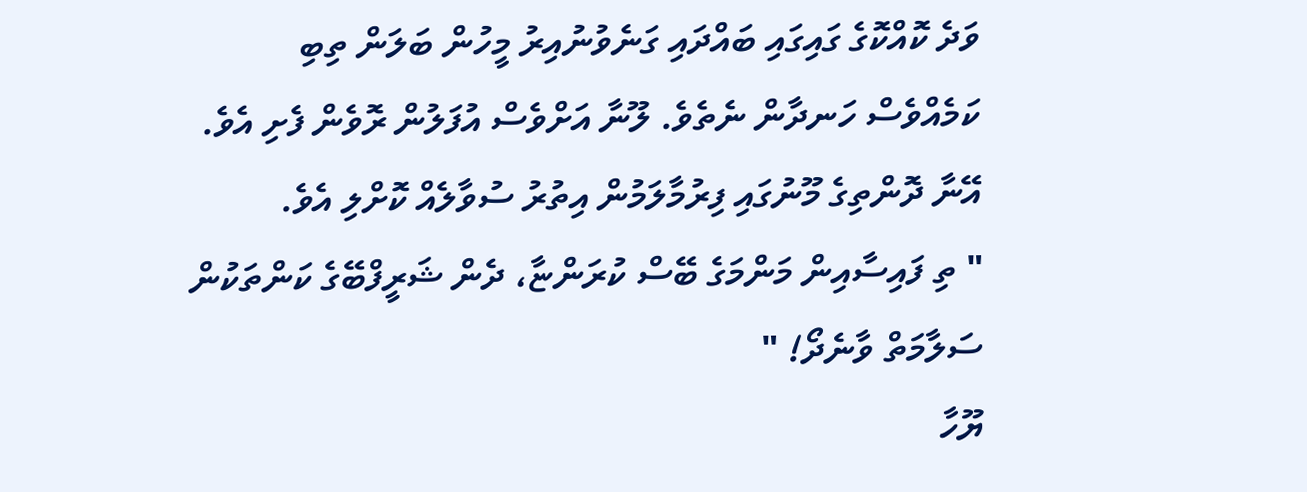ވަދެ ކޮއްކޮގެ ގައިގައި ބައްދައި ގަނެވުނުއިރު މީހުން ބަލަން ތިބި ކަމެއްވެސް ހަނދާން ނެތެވެ. ލޫނާ އަށްވެސް އުފަލުން ރޮވެން ފެށި އެވެ. އޭނާ ދޮންތިގެ މޫނުގައި ފިރުމާލަމުން އިތުރު ސުވާލެއް ކޮށްލި އެވެ.
" ތި ފައިސާއިން މަންމަގެ ބޭސް ކުރަންޏާ، ދެން ޝަރީފްބޭގެ ކަންތަކުން ސަލާމަތް ވާނެދޯ! "
ޔޫހާ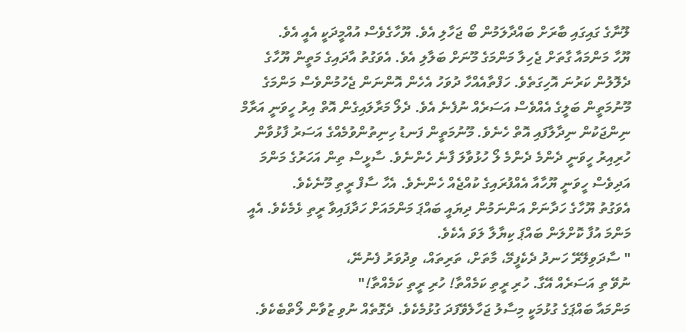ލޫނާގެ ގައިގައި ބާރަށް ބައްދާލަމުން ބޯ ޖަހާލި އެވެ. ޔޫހާގެވެސް އުއްމީދަކީ އެއީ އެވެ.
ޔޫހާ މަންމައާ ގާތަށް ޖެހިލާ މަންމަގެ މޫނަށް ބަލާލި އެވެ. އެވަގުތު އާދައިގެ މަތީން ޔޫހާގެ ދެލޮލުން ކަރުނަ އޮހިގަތެވެ. ހަފްތާއެއްހާ ދުވަހު އެހެން އޮންނަން ޖެހުމުންވެސް މަންމަގެ މޫނުމަތީން ބަލީގެ އެއްވެސް އަސަރެއް ނުފެނެ އެވެ. ދެލޯ މަރާލައިގެން އޮތް އިރު ހީވަނީ އަރާމް ނިންޖަކުން ނިދާލާފައި އޮތް ހެނެވެ. މޫނުމަތީން ފަނޑު ހިނިތުންވުމެއްގެ އަސަރު ފާޅުވާން ހުރިއިރު ހީވަނީ ދެންމެ ދެންމެ ލޯ ހުޅުވާލަ ފާނެ ހެންނެވެ. ސާޅީސް ތިން އަހަރުގެ މަންމަ އަދިވެސް ހީވަނީ ޔޫހާއާ އެއްފުރައިގެ ކުއްޖެއް ހެންނެވެ. އެހާ ސާފް ރީތި މޫނެކެވެ.
އެވަގުތު ޔޫހާގެ ހަދާނަށް އަންނަމުން ދިޔައީ ބައްޕަ މަންމައަށް ހަދާފައިވާ ރީތި ޅެމެކެވެ. އެއީ މަންމަ އުފާ ކޮށްލަން ބައްޕަ ކިޔާލާ ލަވަ އެކެވެ.
" ސާދަވިލޭރޭ ހަނދު ދެކެފީމޭ، މާތަށް، ތަރިތައް، ވިދުވަރު ފެނުނޭ،
ނުވޭ ތި އަސަރެއް އޭގާ. ހުރި ރީތި ކަމެއްތާ! ހުރި ރީތި ކަމެއްތާ!"
މަންމައާ ބައްޕަގެ ގުޅުމަކީ މިސާލު ޖަހާލެވޭފަދަ ގުޅުމެކެވެ. ދެގޮތެއް ނުވި ޒުވާން ލޯތްބެކެވެ.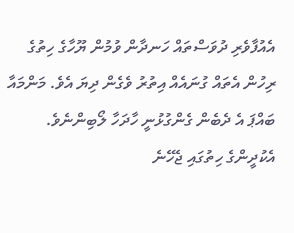އެއުފާވެރި ދުވަސްތައް ހަނދާން ވުމުން ޔޫހާގެ ހިތުގެ ރިހުން އެތައް ގުނައެއް އިތުރު ވެގެން ދިޔަ އެވެ. މަންމައާ ބައްޕަ އެ ދެބެން ގެންގުޅުނީ ހާދަހާ ލޯބިންނެވެ. އެކުދީންގެ ހިތުގައި ޖެހޭނެ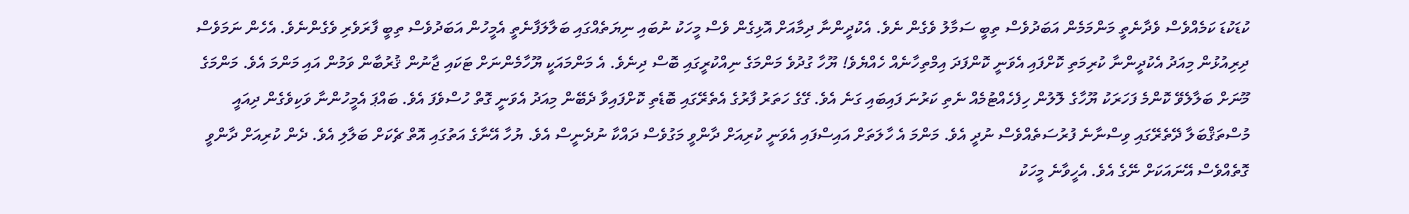ކުޑަކުޑަ ކަމެއްވެސް ވެދާނެތީ މަންމަމެން އަބަދުވެސް ތިބީ ސަމާލު ވެގެން ނެވެ. އެކުދީންނާ ދިމާއަށް އޮޅިގެން ވެސް މީހަކު ނުބައި ނިޔަތެއްގައި ބަލާލަފާނެތީ އެމީހުން އަބަދުވެސް ތިބީ ފާރަވެރި ވެގެންނެވެ. އެހެން ނަމަވެސް ދިރިއުޅުން މިއަދު އެކުދީންނާ ކުރިމަތި ކޮށްފައި އެވަނީ ކޮންފަދަ އިމްތިހާނެއް ހެއްޔެވެ! ޔޫހާ ގުދުވެ މަންމަގެ ނިއްކުރީގައި ބޮސް ދިނެވެ. އެ މަންމައަކީ ޔޫހާމެންނަށް ޓަކައި ޖާނުން ޤުރުބާން ވަމުން އައި މަންމަ އެވެ. މަންމަގެ މޫނަށް ބަލާލެވޭ ކޮންމެ ފަހަރަކު ޔޫހާގެ ލޮލުން ހިފެހެއްޓުމެއް ނެތި ކަރުނަ ފައިބައި ގަނެ އެވެ. ގޭގެ ހަތަރު ފާރުގެ އެތެރޭގައި ބޮޑެތި ކޮށްފައިވާ ދެބޭން މިއަދު އެވަނީ ގޮތް ހުސްވެފަ އެވެ. ބައްޕަ އެމީހުންނާ ވަކިވެގެން ދިއައީ މުސްތަޤްބަލާ ދޭތެރޭގައި ވިސްނާނެ ފުރުސަތެއްވެސް ނުދީ އެވެ. މަންމަ އެ ހާލަތަށް އައިސްފައި އެވަނީ ކުރިއަށް ދާންވީ މަގުވެސް ދައްކާ ނުދެނީސް އެވެ. ޔުހާ އޭނާގެ އަތުގައި އޮތް ޗެކަށް ބަލާލި އެވެ. ދެން ކުރިއަށް ދާންވީ ގޮތެއްވެސް އޭނައަކަށް ނޭގެ އެވެ. އެހީވާނެ މީހަކު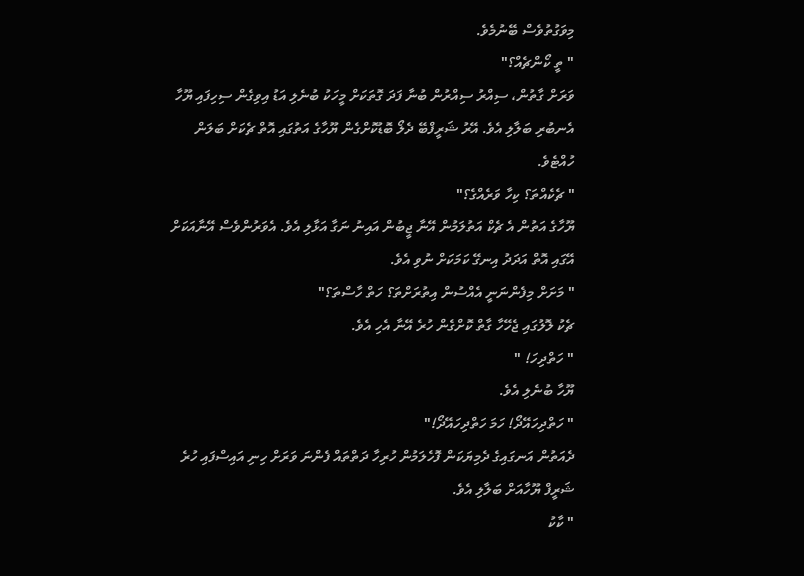މިވަގުތުވެސް ބޭނުމެވެ.
" ތީ ކޯންޗެއް؟"
ވަރަށް ގާތުން، ސިއްރު ސިއްރުން ބުނާ ފަދަ ގޮތަކަށް މީހަކު ބުނެލި އަޑު އިވިގެން ސިހިފައި ޔޫހާ އެނބުރި ބަލާލި އެވެ. އޭރު ޝަރީފްބޭ ދެލޯ ބޮޑުކޮށްގެން ޔޫހާގެ އަތުގައި އޮތް ޗެކަށް ބަލަން ހުއްޓެވެ.
" ޗެކެއްތަ؟ ކިހާ ވަރެއްގެ؟"
ޔޫހާގެ އަތުން އެ ޗެކް އަތުލަމުން އޭނާ ޖީބުން އައިނު ނަގާ އަޅާލި އެވެ. އެވަރުންވެސް އޭނާއަކަށް އޭގައި އޮތް އަދަދު އިނގޭ ކަމަކަށް ނުވި އެވެ.
" މަށަށް މިފެންނަނީ އެއްސުން އިތުރަށްތަ؟ ހަތް ހާސްތަ؟"
ޗެކު ލޮލުގައި ޖެހޭހާ ގާތް ކޮށްގެން ހުރެ އޭނާ އެހި އެވެ.
" ހަތްދިހަ! "
ޔޫހާ ބުނެލި އެވެ.
" ހަތްދިހައޭދޯ! ހަމަ ހަތްދިހައޭދޯ!"
ދެއަތުން އަނގައިގެ ދެމިޔަކަން ފޮހެލަމުން ހުރިހާ ދަތްތައް ފެންނަ ވަރަށް ހިނި އައިސްފައި ހުރެ ޝަރީފް ޔޫހާއަށް ބަލާލި އެވެ.
" ކާކު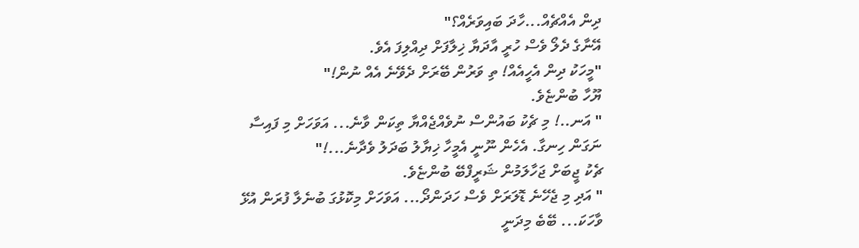ދިން އެއްޗެއް...ހާދަ ބައިވަރެއް؟"
އޭނާގެ ދެލޯ ވެސް ހުރީ އާދަޔާ ޚިލާފަށް ދިއްލިފަ އެވެ.
"މީހަކު ދިން އެހީއެއް! ތި ވަރުން ބޭރަށް ދެވޭނެ އެއް ނުން!"
ޔޫހާ ބުންޏެވެ.
" އަނ..! މި ޗެކު ބައުންސް ނުވެއްޖެއްޔާ ތިކަން ވާނެ... އަވަހަށް މި ފައިސާ ނަގަން ހިނގާ. އެހެން ނޫނީ އެމީހާ ޚިޔާލު ބަދަލު ވެދާނެ...!"
ޗެކު ޖީބަށް ޖަހާލަމުން ޝަރީފްބޭ ބުންޏެވެ.
" އަދި މި ޖެހޭނެ ޑޮލަރަށް ވެސް ހަދަންދޯ... އަވަހަށް މިކޮޅުގަ ބުނެލާ ފުރަން އުޅޭ ވާހަކަ... ބޭބެ މިދަނީ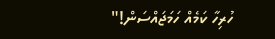ހުރިހާ ކަމެއް ހަމަޖައްސަން!"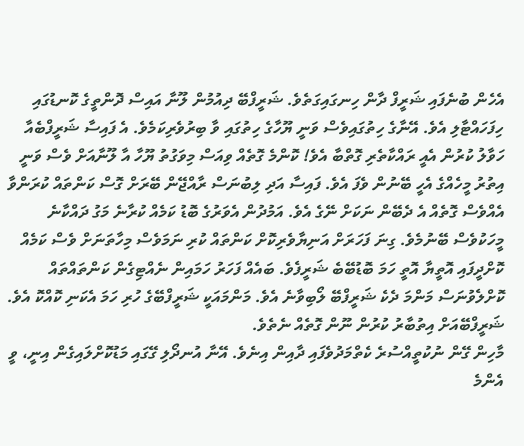އެހެން ބުނެފައި ޝަރީފް ދާން ހިނގައިގަތެވެ. ޝަރީފްބޭ ދިއުމުން ލޫނާ އައިސް ދޮންތީގެ ކޮނޑުގައި ހިފަހައްޓާލި އެވެ. އޭނާގެ ހިތުގައިވެސް ވަނީ ޔޫހާގެ ހިތުގައި ވާ ބިރުވެރިކަމެވެ. އެ ފައިސާ ޝަރީފްބެއާ ހަވާލު ކުރުން އެއީ ރައްކާތެރި ގޮތްބާ އެވެ! ކޮންމެ ގޮތެއް ވިއަސް މިވަގުތު ޔޫހާ އާ ލޫނާއަށް ވެސް ވަނީ އިތުރު މީހެއްގެ އެހީ ބޭނުން ވެފަ އެވެ. ފައިސާ އަދި ލިބުނަސް ރާއްޖޭން ބޭރަށް ގޮސް ކަންތައް ކުރަންވާ އެއްވެސް ގޮތެއް އެ ދެބޭން ނަކަށް ނޭގެ އެވެ. އަމުދުން އެވަރުގެ ބޮޑު ކަމެއް ކުރާނެ މަގު ދައްކާނެ މީހަކުވެސް ބޭނުމެވެ. ގިނަ ފަހަރަށް އަނިޔާވެރިކޮށް ކަންތައް ކުރި ނަމަވެސް މިހާތަނަށް ވެސް ކަމެއް ކޮށްދީފައި އޮތީޔާ އޮތީ ހަމަ ބޮޑުބޭބެ ޝަރީފެވެ. ބައެއް ފަހަރު ހަމައިން ނެއްޓިގެން ކަންތައްތައް ކޮށްލެވުނަސް މަންމަ ދެކެ ޝަރީފްބޭ ލޯބިވާނެ އެވެ. މަންމައަކީ ޝަރީފްބޭގެ ހުރި ހަމަ އެކަނި ކޮއްކޮ އެވެ. ޝަރީފްބޭއަށް އިތުބާރު ކުރުން ނޫން ގޮތެއް ނެތެވެ.
މާހިން ގޭން ނުކުތީއްސުރެ ކެތްމަދުވެފައި ދާއިން އިނެވެ. އޭނާ އުނދޯލި ގޭގައި މަޑުކޮށްލައިގެން އިނީ، ވީ އެންމެ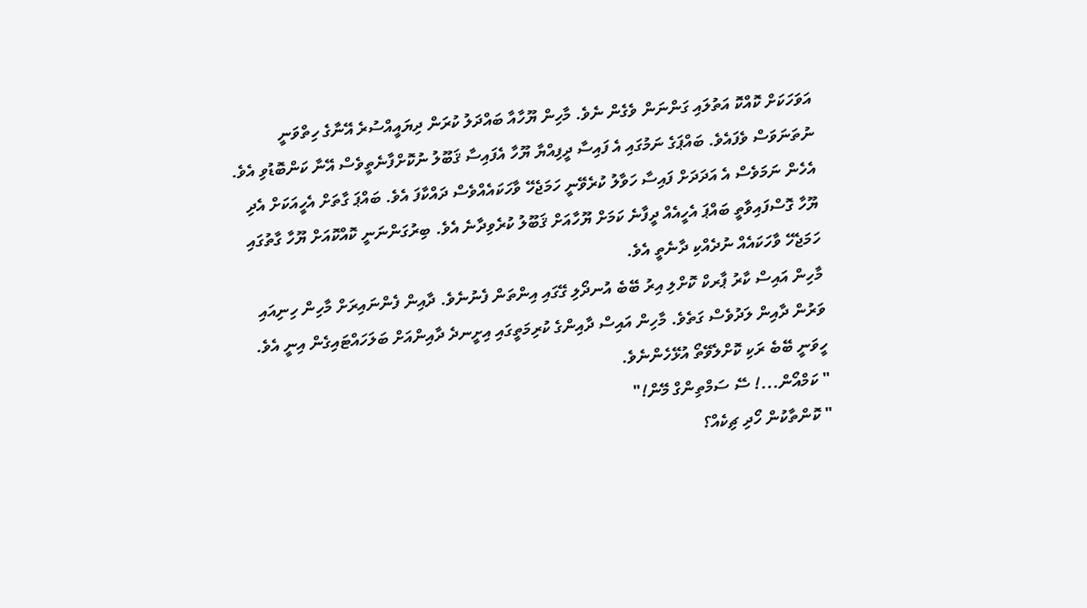އަވަހަކަށް ކޮއްކޮ އަތުލައި ގަންނަން ވެގެން ނެވެ. މާހިން ޔޫހާއާ ބައްދަލު ކުރަން ދިޔައީއްސުރެ އޭނާގެ ހިތްވަނީ ނުތަނަވަސް ވެފައެވެ. ބައްޕަގެ ނަމުގައި އެ ފައިސާ ދީފިއްޔާ ޔޫހާ އެފައިސާ ޤަބޫލު ނުކޮށްފާނެތީވެސް އޭނާ ކަންބޮޑުވި އެވެ. އެހެން ނަމަވެސް އެ އަދަދަށް ފައިސާ ހަވާލު ކުރެވޭނީ ހަމަޖެހޭ ވާހަކައެއްވެސް ދައްކާފަ އެވެ. ބައްޕަ ގާތަށް އެހީއަކަށް އެދި ޔޫހާ ގޮސްފައިވާތީ ބައްޕަ އެހީއެއް ދީފާނެ ކަމަށް ޔޫހާއަށް ޤަބޫލު ކުރެވިދާނެ އެވެ. ބިރުގަންނަނީ ކޮއްކޮއަށް ޔޫހާ ގާތުގައި ހަމަޖެހޭ ވާހަކައެއް ނުދެއްކި ދާނެތީ އެވެ.
މާހިން އައިސް ކާރު ޕާރކް ކޮށްލި އިރު ބޭބެ އުނދޯލި ގޭގައި އިންތަން ފެނުނެވެ. ދާއިން ފެންނައިރަށް މާހިން ހިނިއައި ވަރުން ދާއިން ލަދުވެސް ގަތެވެ. މާހިން އައިސް ދާއިންގެ ކުރިމަތީގައި އިށީނދެ ދާއިންއަށް ބަލަހައްޓައިގެން އިނީ އެވެ. ހީވަނީ ބޭބެ ރަކި ކޮށްލެވޭތޯ އުޅޭހެންނެވެ.
" ކަމްއޯން...! ސޭ ސަމްތިންގް މޭން!"
" ކޮންތާކުން ހޯދި ޗިކެއް؟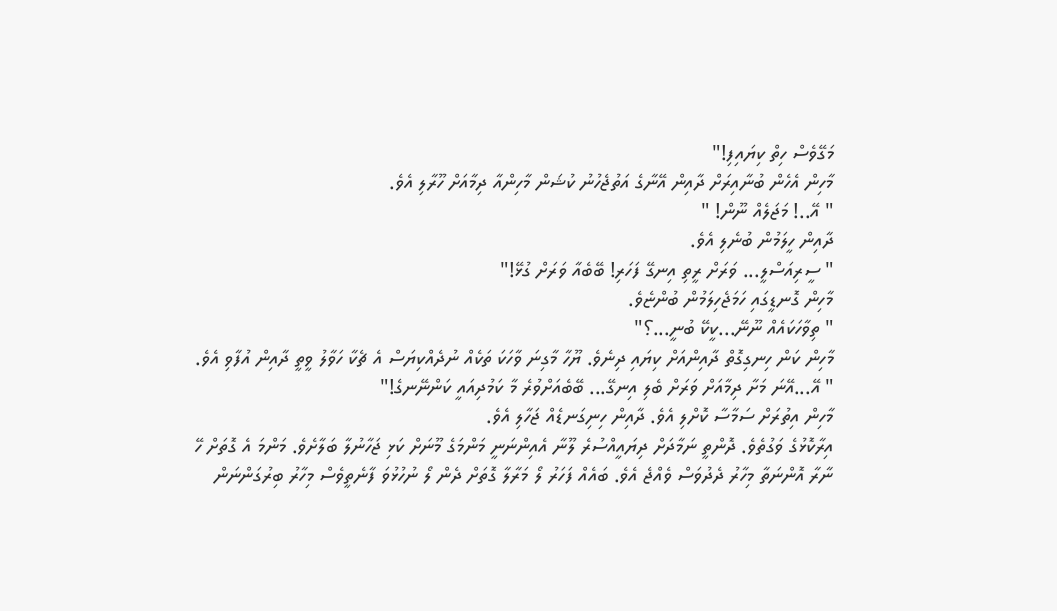މަގޭވެސް ހިތް ކިޔައިފި!"
މާހިން އެހެން ބުނާއިރަށް ދާއިން އޭނާގެ އަތުޖެހުނު ކުޝަން މާހިންއާ ދިމާއަށް ހޫރާލި އެވެ.
" އޭ..! މަޖަލެއް ނޫން! "
ދާއިން ހީލަމުން ބުނެލި އެވެ.
" ސީރިއަސްލީ... ވަރަށް ރީތި އިނގޭ ފަހަރި! ބޭބެއާ ވަރަށް ގުޅޭ!"
މާހިން ގޮނޑީގައި ހަމަޖެހިލަމުން ބުންޏެވެ.
" ތިވާހަކައެއް ނޫނޭ...ކީކޭ ބުނީ...؟"
މާހިން ކަން ހިނގިގޮތް ދާއިންއަށް ކިޔައި ދިނެވެ. ޔޫހާ މާގިނަ ވާހަކަ ތަކެއް ނުދެއްކިޔަސް އެ ޗެކާ ހަވާލު ވީތީ ދާއިން އުފާވި އެވެ.
" އޭ...އޭނަ މަށާ ދިމާއަށް ވަރަށް ބެލި އިނގޭ... ބޭބެއަށްވުރެ މާ ކަމުދިއައީ ކަންނޭނގެ!"
މާހިން އިތުރަށް ސަމާސާ ކޮށްލި އެވެ. ދާއިން ހިނިގަނޑެއް ޖަހާލި އެވެ.
އިރާކޮޅުގެ ވަގުތެވެ. ދޮންތީ ނަމާދަށް ދިޔައީއްސުރެ ލޫނާ އެއިންނަނީ މަންމަގެ މޫނަށް ކަޅި ޖަހާނުލާ ބަލާށެވެ. މަންމަ އެ ގޮތަށް ހޭ ނާރާ އޮންނަތާ މިހާރު ދެދުވަސް ވެއްޖެ އެވެ. ބައެއް ފަހަރު ލޯ މަރާލާ ގޮތަށް ދެން ލޯ ނުހުޅުވަ ފާނެތީވެސް މިހާރު ބިރުގަންނަން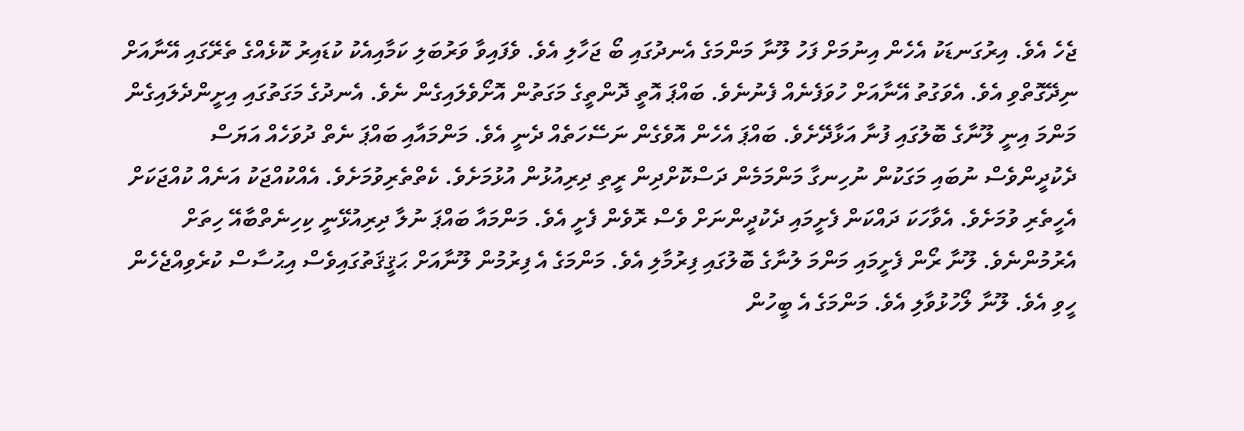ޖެހެ އެވެ. އިރުގަނޑަކު އެހެން އިނުމަށް ފަހު ލޫނާ މަންމަގެ އެނދުގައި ބޯ ޖަހާލި އެވެ. ވެފައިވާ ވަރުބަލި ކަމާއިއެކު ކުޑައިރު ކޮޅެއްގެ ތެރޭގައި އޭނާއަށް ނިދޭގޮތްވި އެވެ. އެވަގުތު އޭނާއަށް ހުވަފެނެއް ފެނުނެވެ. ބައްޕަ އޮތީ ދޮންތީގެ މަގަތުން އޮށޯވެލައިގެން ނެވެ. އެނދުގެ މަގަތުގައި އިށީންދެލައިގެން މަންމަ އިނީ ލޫނާގެ ބޮލުގައި ފުނާ އަޅާދޭށެވެ. ބައްޕަ އެހެން އޮވެގެން ނަސޭހަތެއް ދެނީ އެވެ. މަންމައާއި ބައްޕަ ނެތް ދުވަހެއް އަޔަސް ދެކުދީންވެސް ނުބައި މަގަކުން ނުހިނގާ މަންމަމެން ދަސްކޮށްދިން ރީތި ދިރިއުޅުން އުޅުމަށެވެ. ކެތްތެރިވުމަށެވެ. އެއްކުއްޖަކު އަނެއް ކުއްޖަކަށް އެހީތެރި ވުމަށެވެ. އެވާހަކަ ދައްކަން ފެށީމައި ދެކުދީންނަށް ވެސް ރޮވެން ފެށީ އެވެ. މަންމައާ ބައްޕަ ނުލާ ދިރިއުޅޭނީ ކިހިނެތްބާއޭ ހިތަށް އެރުމުންނެވެ. ލޫނާ ރޯން ފެށީމައި މަންމަ ލުނާގެ ބޮލުގައި ފިރުމާލި އެވެ. މަންމަގެ އެ ފިރުމުން ލޫނާއަށް ޙަޤީޤަތުގައިވެސް އިޙުސާސް ކުރެވިއްޖެހެން ހީވި އެވެ. ލޫނާ ލޯހުޅުވާލި އެވެ. މަންމަގެ އެ ބީހުން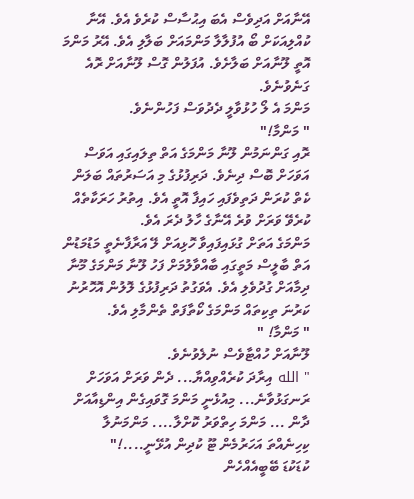އޭނާއަށް އަދިވެސް އެބަ އިޙުސާސް ކުރެވެ އެވެ. އޭނާ ކުއްލިއަކަށް ބޯ އުފުލާލާ މަންމައަށް ބަލާލި އެވެ. އޭރު މަންމަ އޮތީ ލޫނާއަށް ބަލާށެވެ. އުފަލުން ގޮސް ލޫނާއަށް ރޮއެ ގަނެވުނެވެ.
މަންމަ އެ ލޯ ހުޅުވާލީ ދެދުވަސް ފަހުންނެވެ.
" މަންމާ!"
ރޮއި ގަންނަމުން ލޫނާ މަންމަގެ އަތް ތިލައިގައި އަވަސް އަވަހަށް ބޮސް ދިނެވެ. ދަރިފުޅުގެ މި އަސަރުތައް ބަލަން ކެތް ކުރަން ދަތިވެފައި ހައިފާ އޮތީ އެވެ. އިތުރު ހަރަކާތެއް ކުރެވޭ ވަރަށް ވުރެ އޭނާގެ ހާލު ދެރަ އެވެ.
މަންމަގެ އަތަށް ގުޅައިފައިވާ ހޮޅިއަށް ލޭ އަރާފާނެތީ މަޑުމަޑުން އަތް ބާލީސް މަތީގައި ބާއްވާލުމަށް ފަހު ލޫނާ މަންމަގެ މޫނާ ދިމާއަށް ގުދުވެލި އެވެ. އެވަގުތު ދަރިފުޅުގެ ލޮލުން އޮހޮރުނު ކަރުނަ ތިކިތައް މަންމަގެ ކޯތާފަތް ތެންމާލި އެވެ.
" މަންމާ! "
ލޫނާއަށް ހުއްޓާވެސް ނުލެވުނެވެ.
" الله އިރާދަ ކުރެއްވިއްޔާ... ދެން ވަރަށް އަވަހަށް ރަނގަޅުވާނެ... މިއުޅެނީ މަންމަ ގޮވައިގެން އިންޑިއާއަށް ދާން ... މަންމަ ހިތްވަރު ކޮށްލާ.... މަންމަނުލާ ކިހިނެއްތަ އަހަރުމެން ޓޫ ކުދިން އުޅޭނީ....!"
ކުޑަކުޑަ ބޭބީއެއްހެން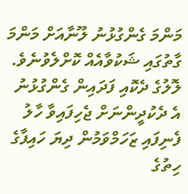މަންމަ ގެންގުޅުނު ލޫނާއަށް މަންމަ ގާތުގައި ޝަކުވާއެއް ކޮށްލެވުނެވެ. ލޮލުގެ ދެކޮއި ފަދައިން ގެންގުޅުނު އެ ދެކުދީންނަށް ޖެހިފައިވާ ހާލު ފެނިފައި ޒަހަމްވަމުން ދިޔަ ހައިފާގެ ހިތުގެ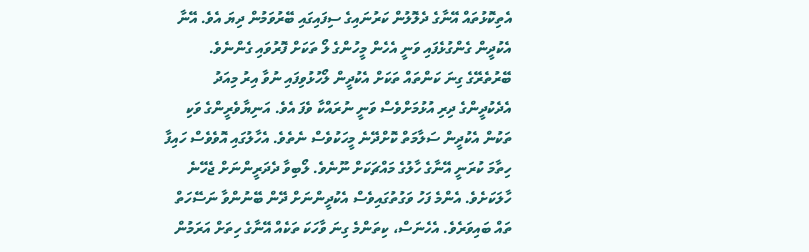އެތިކޮޅުތައް އޭނާގެ ދެލޮލުން ކަރުނައިގެ ސިފައިގައި ބޭރުވަމުން ދިޔަ އެވެ. އޭނާ އެކުދީން ގެންގުޅެފައި ވަނީ އެހެން މީހުންގެ ލޯ ތަކަށް ފޮރުވައި ގެންނެވެ. ބޭރުތެރޭގެ ގިނަ ކަންތައް ތަކަށް އެކުދީން ލޯހުޅުވިފައި ނުވާ އިރު މިއަދު އެދެކުދީންގެ ދިރި އުޅުމަށްވެސް ވަނީ ނުރައްކާ ވެފަ އެވެ. އަނިޔާވެރީންގެ ވަކި ތަކުން އެކުދީން ސަލާމަތް ކޮށްދޭނެ މީހަކުވެސް ނެތެވެ. އެހާލުގައި އޮވެވެސް ހައިފާ ހިތާމަ ކުރަނީ އޭނާގެ ހާލުގެ މައްޗަކަށް ނޫނެވެ. ލޯބިވާ ދެދަރީންނަށް ޖެހޭނެ ހާލަކަށެވެ. އެންމެ ފަހު ވަގުތުގައިވެސް އެކުދީންނަށް ދޭން ބޭނުންވާ ނަސޭހަތް ތައް ބައިވަރެވެ. އެހެނަސް، ކިތަންމެ ގިނަ ވާހަކަ ތަކެއް އޭނާގެ ހިތަށް އަރަމުން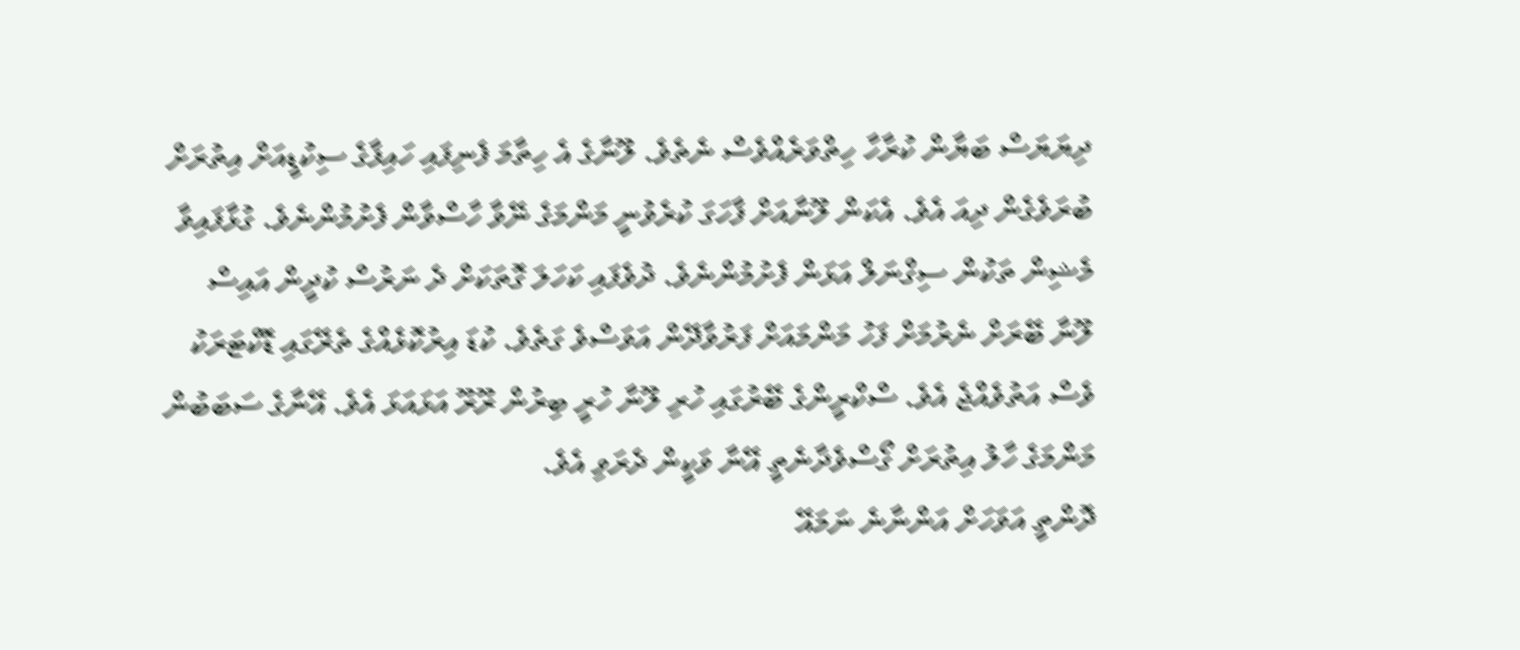ދިޔަޔަސް ބަޔާން ކުރާހާ ހިތްވަރެއްވެސް ނެތެވެ. ލޫނާގެ އެ ހިތާމަ ފެނިފައި ހައިފާގެ ސިކުޑީއަށް އިތުރަށް ބުރަވެގެން ދިއަ އެވެ. އެކަން ލޫނާއަށް ފާހަގަ ކުރެވުނީ މަންމަގެ ނޭވާ ހާސްވާން ފެށުމުންނެވެ. ގުޅާފައިވާ މެޝިން ތަކުން ސިގްނަލް އަޅަން ފެށުމުންނެވެ. ދުވެފައި ކަހަލަ ގޮތަކަށް ދެ ނަރުސް ކުދީން އައިސް ލޫނާ ބޭރަށް ނެރުމަށް ފަހު މަންމައަށް ފަރުވާދޭން އަވަސްވެ ގަތެވެ. ކުޑަ އިރުކޮޅެއްގެ ތެރޭގައި ޑޮކްޓަރަކު ވެސް އަތުވެއްޖެ އެވެ. ސްކްރީންގެ ބޭރުގައި ހުރި ލޫނާ ހުރީ ބިރުން ރޫރޫ އަޅައަޅަ އެވެ. އޭނާގެ ސަބަބުން މަންމަގެ ހާލު އިތުރަށް ގޯސްވެދާނެތީ އޭނާ ވަކީން ދެރަވި އެވެ.
ދޮންތީ އަވަހަށް އަންނާނެ ނަމައޭ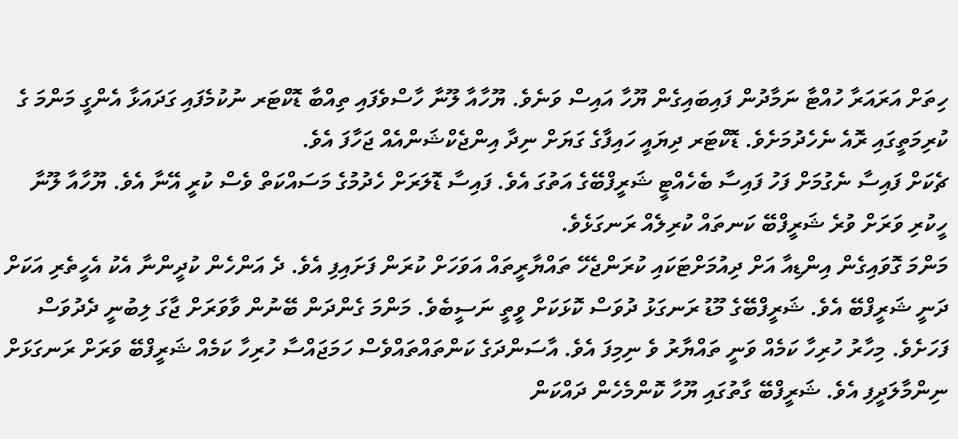ހިތަށް އަރައަރާ ހުއްޓާ ނަމާދުން ފައިބައިގެން ޔޫހާ އައިސް ވަނެވެ. ޔޫހާއާ ލޫނާ ހާސްވެފައި ތިއްބާ ޑޮކްޓަރ ނުކުމެފައި ގަދައަޅާ އެންގީ މަންމަ ގެ ކުރިމަތީގައި ރޮއެ ނެހެދުމަށެވެ. ޑޮކްޓަރ ދިޔައީ ހައިފާގެ ގަޔަށް ނިދާ އިންޖެކްޝަންއެއް ޖަހާފަ އެވެ.
ޗެކަށް ފައިސާ ނެގުމަށް ފަހު ފައިސާ ބެހެއްޓީ ޝަރީފްބޭގެ އަތުގަ އެވެ. ފައިސާ ޑޮލަރަށް ހެދުމުގެ މަސައްކަތް ވެސް ކުރީ އޭނާ އެވެ. ޔޫހާއާ ލޫނާ ހީކުރި ވަރަށް ވުރެ ޝަރީފްބޭ ކަނތައް ކުރިލެއް ރަނގަޅެވެ.
މަންމަ ގޮވައިގެން އިންޑިއާ އަށް ދިއުމަށްޓަކައި ކުރަންޖެހޭ ތައްޔާރީތައް އަވަހަށް ކުރަން ފަށައިފި އެވެ. ދެ އަންހެން ކުދީންނާ އެކު އެހީތެރި އަކަށް ދަނީ ޝަރީފްބޭ އެވެ. ޝަރީފްބޭގެ މޫޑު ރަނގަޅު ދުވަސް ކޮޅަކަށް ވީތީ ނަސީބެވެ. މަންމަ ގެންދަން ބޭނުން ވާވަރަށް ޖާގަ ލިބުނީ ދެދުވަސް ފަހަށެވެ. މިހާރު ހުރިހާ ކަމެއް ވަނީ ތައްޔާރު ވެ ނިމިފަ އެވެ. އާސަންދަގެ ކަންތައްތައްވެސް ހަމަޖައްސާ ހުރިހާ ކަމެއް ޝަރީފްބޭ ވަރަށް ރަނގަޅަށް ނިންމާލަދީފި އެވެ. ޝަރީފްބޭ ގާތުގައި ޔޫހާ ކޮންމެހެން ދައްކަން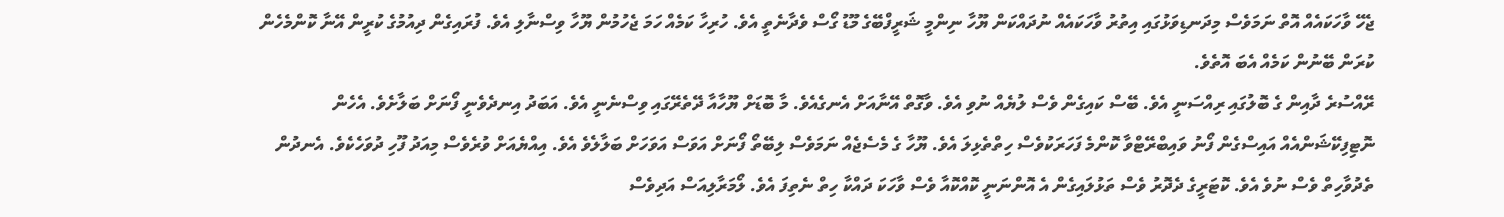ޖެހޭ ވާހަކައެއް އޮތް ނަމަވެސް މިދަނޑިވަޅުގައި އިތުރު ވާހަކައެއް ނުދައްކަން ޔޫހާ ނިންމީ ޝަރީފްބޭގެ މޫޑު ގޯސް ވެދާނެތީ އެވެ. ހުރިހާ ކަމެއް ހަމަ ޖެހުމުން ޔޫހާ ވިސްނާލި އެވެ. ފުރައިގެން ދިއުމުގެ ކުރީން އޭނާ ކޮންމެހެން ކުރަން ބޭނުން ކަމެއް އެބަ އޮތެވެ.
ރޭއްސުރެ ދާއިން ގެ ބޮލުގައި ރިއްސަނީ އެވެ. ބޭސް ކައިގެން ވެސް ލުޔެއް ނުވި އެވެ. ވާގޮތް އޭނާއަށް އެނގެއެވެ. މާ ބޮޑަށް ޔޫހާއާ ދޭތެރޭގައި ވިސްނެނީ އެވެ. އަބަދު އިނދެވެނީ ފޯނަށް ބަލާށެވެ. އެހެން ނޮޓިފިކޭޝަންއެއް އައިސްގެން ފޯނު ވައިބްރޭޓްވާ ކޮންމެ ފަހަރަކުވެސް ހިތްތެޅިލަ އެވެ. ޔޫހާ ގެ މެސެޖެއް ނަމަވެސް ލިބޭތޯ ފޯނަށް އަވަސް އަވަހަށް ބަލާލެވެ އެވެ. އިއްޔެއަށް ވުރެވެސް މިއަދު ފޫހި ދުވަހެކެވެ. އެނދުން ތެދުވާހިތް ވެސް ނުވެ އެވެ. ކޮޓަރީގެ ދެދޮރު ވެސް ތަޅުލައިގެން އެ އޮންނަނީ ކޮއްކޮއާ ވެސް ވާހަކަ ދައްކާ ހިތް ނެތިފަ އެވެ. ލޯމަރާލިއަސް އަދިވެސް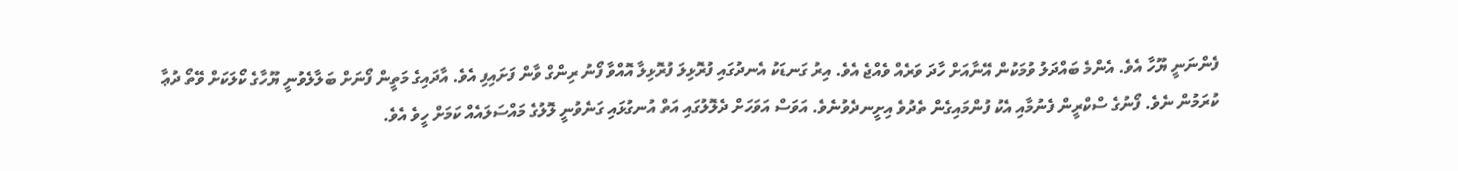ފެންނަނީ ޔޫހާ އެވެ. އެންމެ ބައްދަލު ވުމަކުން އޭނާއަށް ހާދަ ވަރެއް ވެއްޖެ އެވެ. އިރު ގަނޑަކު އެނދުގައި ފުރޮޅިލަ ފުރޮޅިލާ އޮއްވާ ފޯނު ރިންގް ވާން ފަށައިފި އެވެ. އާދައިގެ މަތީން ފޯނަށް ބަލާލެވުނީ ޔޫހާގެ ކޯލަކަށް ވޭތޯ ދުޢާ ކުރަމުން ނެވެ. ފޯނުގެ ސްކްރީން ފެނުމާއި އެކު ފުންމައިގެން ތެދުވެ އިށީނދެވުނެވެ. އަވަސް އަވަހަށް ދެލޮލުގައި އަތް އުނގުޅައި ގަނެވުނީ ލޮލުގެ މައްސަލައެއް ކަމަށް ހީވެ އެވެ.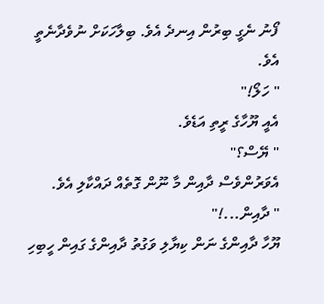ފޯނު ނެގީ ބިރުން އިނދެ އެވެ. ބިލާހަކަށް ނުވެދާނެތީ އެވެ.
" ހަލޯ!"
އެއީ ޔޫހާގެ ރީތި އަޑެވެ.
" ޔޭސް؟"
އެވަރުންވެސް ދާއިން މާ ނޫން ގޮތެއް ދައްކާލި އެވެ.
" ދާއިން...!"
ޔޫހާ ދާއިންގެ ނަން ކިޔާލި ވަގުތު ދާއިންގެ ގައިން ހީބިހި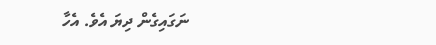ނަގައިގެން ދިޔަ އެވެ. އެހާ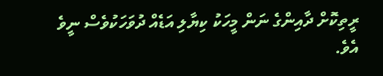ރީތިކޮށް ދާއިންގެ ނަން މީހަކު ކިޔާލި އަޑެއް ދުވަހަކުވެސް ނީވެ އެވެ.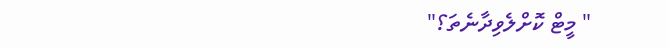" މީޓް ކޮށްލެވިދާނެތަ؟"